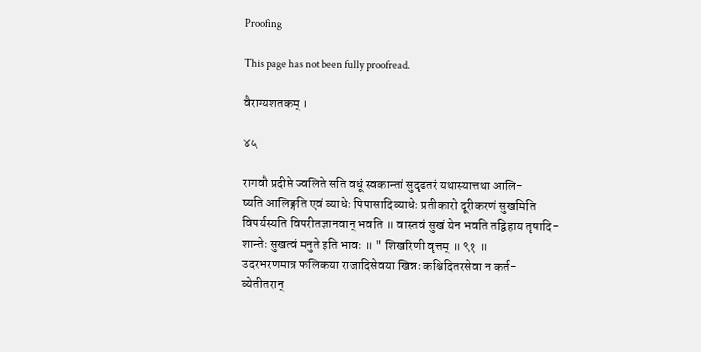Proofing

This page has not been fully proofread.

वैराग्यशतकम् ।

४५

रागवौ प्रदीप्ते ज्वलिते सति वधूं स्वकान्तां सुदृढतरं यथास्यात्तथा आलि-
ष्यति आलिङ्गति एवं व्याधेः पिपासादिव्याधेः प्रतीकारो दूरीकरणं सुखमिति
विपर्यस्यति विपरीतज्ञानवान् भवति ॥ वास्तवं सुखं येन भवति तद्विहाय तृषादि-
शान्तेः सुखत्वं मनुते इति भावः ॥ " शिखरिणी वृत्तम् ॥ ९१ ॥
उदरभरणमात्र फलिकया राजादिसेवया खिन्नः कश्चिदितरसेवा न कर्त-
व्येतीतरान्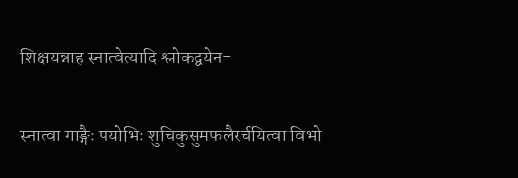शिक्षयन्नाह स्नात्वेत्यादि श्लोकद्वयेन-

स्नात्वा गाङ्गैः पयोभिः शुचिकुसुमफलैरर्चयित्वा विभो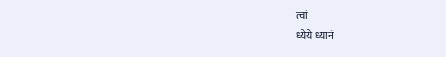त्वां
ध्येये ध्यानं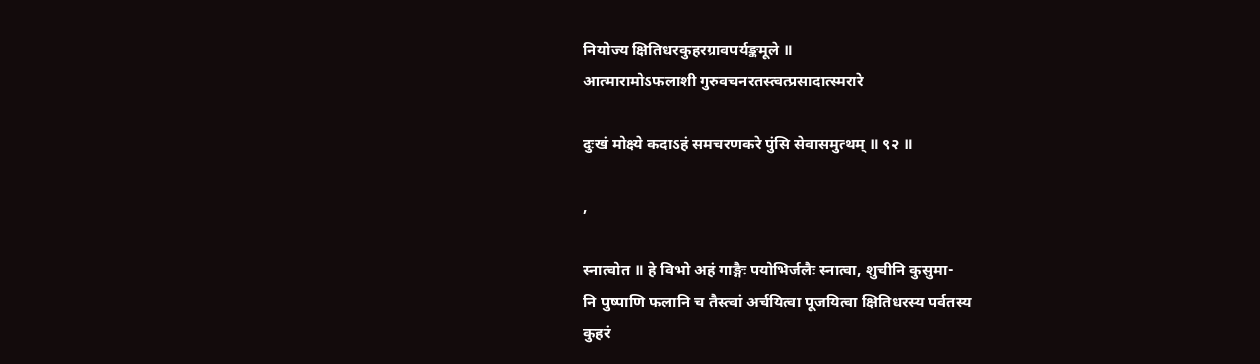नियोज्य क्षितिधरकुहरग्रावपर्यङ्कमूले ॥
आत्मारामोऽफलाशी गुरुवचनरतस्त्वत्प्रसादात्स्मरारे

दुःखं मोक्ष्ये कदाऽहं समचरणकरे पुंसि सेवासमुत्थम् ॥ ९२ ॥

,

स्नात्वोत ॥ हे विभो अहं गाङ्गैः पयोभिर्जलैः स्नात्वा, शुचीनि कुसुमा-
नि पुष्पाणि फलानि च तैस्त्वां अर्चयित्वा पूजयित्वा क्षितिधरस्य पर्वतस्य
कुहरं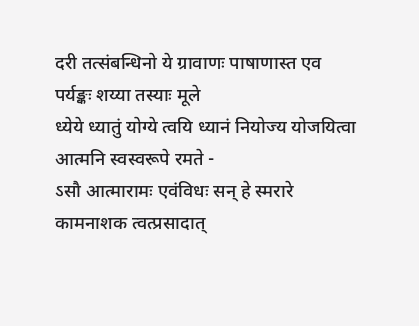दरी तत्संबन्धिनो ये ग्रावाणः पाषाणास्त एव पर्यङ्कः शय्या तस्याः मूले
ध्येये ध्यातुं योग्ये त्वयि ध्यानं नियोज्य योजयित्वा आत्मनि स्वस्वरूपे रमते -
ऽसौ आत्मारामः एवंविधः सन् हे स्मरारे कामनाशक त्वत्प्रसादात्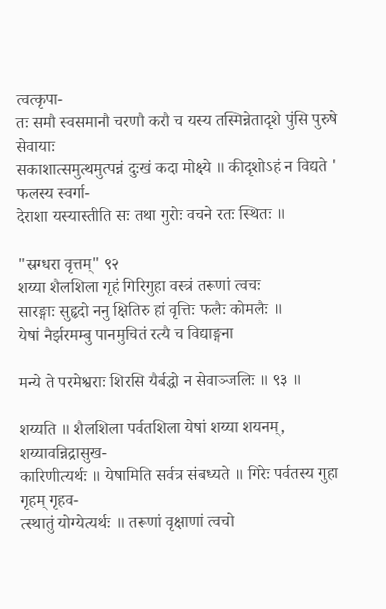त्वत्कृपा-
तः समौ स्वसमानौ चरणौ करौ च यस्य तस्मिन्नेतादृशे पुंसि पुरुषे सेवायाः
सकाशात्समुत्थमुत्पन्नं दुःखं कदा मोक्ष्ये ॥ कीदृशोऽहं न विद्यते ' फलस्य स्वर्गा-
देराशा यस्यास्तीति सः तथा गुरोः वचने रतः स्थितः ॥

"स्रग्धरा वृत्तम्" ९२
शय्या शैलशिला गृहं गिरिगुहा वस्त्रं तरूणां त्वचः
सारङ्गाः सुहृदो ननु क्षितिरु हां वृत्तिः फलैः कोमलैः ॥
येषां नैर्झरमम्बु पानमुचितं रत्यै च विद्याङ्गना

मन्ये ते परमेश्वराः शिरसि यैर्बद्धो न सेवाञ्जलिः ॥ ९३ ॥

शय्यति ॥ शैलशिला पर्वतशिला येषां शय्या शयनम्, शय्यावन्निद्रासुख-
कारिणीत्यर्थः ॥ येषामिति सर्वत्र संबध्यते ॥ गिरेः पर्वतस्य गुहा गृहम् गृहव-
त्स्थातुं योग्येत्यर्थः ॥ तरूणां वृक्षाणां त्वचो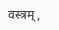वस्त्रम्,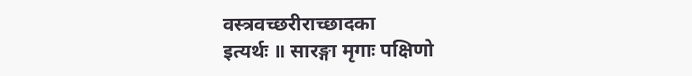वस्त्रवच्छरीराच्छादका
इत्यर्थः ॥ सारङ्गा मृगाः पक्षिणो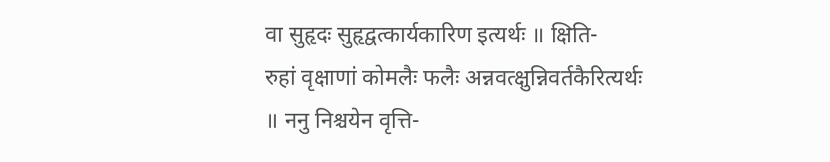वा सुहृदः सुहृद्वत्कार्यकारिण इत्यर्थः ॥ क्षिति-
रुहां वृक्षाणां कोमलैः फलैः अन्नवत्क्षुन्निवर्तकैरित्यर्थः ॥ ननु निश्चयेन वृत्ति-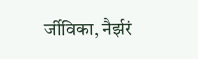र्जीविका, नैर्झरं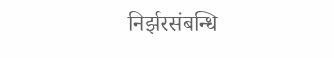निर्झरसंबन्धि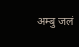अम्बु जलं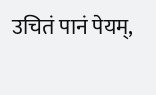उचितं पानं पेयम्,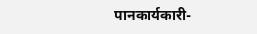पानकार्यकारी-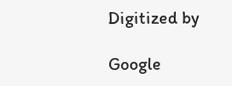Digitized by

Google